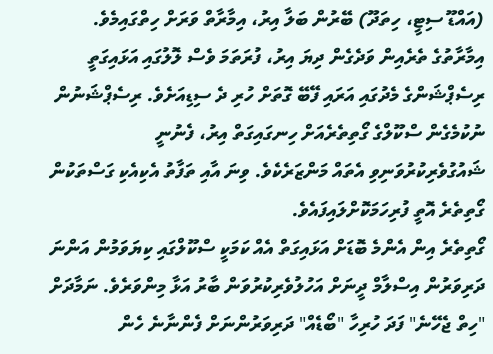(އައްޑޫ ސިޓީ، ހިތަދޫ) ބޭރުން ބަލާ އިރު، އިމާރާތް ވަރަށް ހިތްގައިމެވެ. އިމާރާތުގެ ތެރެއިން ވަދެގެން ދިޔަ އިރު، ފުރަތަމަ ވެސް ލޮލުގައި އަޅައިގަތީ ރިސެޕްޝަންގެ މެދުގައި އަރައި ފޭބޭ ގޮތަށް ހުރި ދެ ސިޑިއަށެވެ. ރިސެޕްޝަނުން ނުކުމެގެން ސްކޫލްގެ ގޯތިތެރެއަށް ހިނގައިގަތް އިރު، ފެނުނީ ޝައުގުވެރިކުރުވަނިވި އެތައް މަންޒަރެކެވެ. ވިނަ އާއި ތަފާތު އެކިއެކި ގަސްތަކުން ގޯތިތެރެ އޮތީ ފުރިހަމަކޮށްލައިފައެވެ.
ގޯތިތެރެ އިން އެންމެ ބޮޑަށް އަޅައިގަތް އެއް ކަމަކީ ސްކޫލްގައި ކިޔަވަމުން އަންނަ ދަރިވަރުން އިސްލާމް ދީނަށް އަހުލުވެރިކުރުވަން ބާރު އަޅާ މިންވަރެވެ. ނަމާދަށް "ހިތް ޖެހޭނެ" ފަދަ ހުރިހާ "ބޯޑެއް" ދަރިވަރުންނަށް ފެންނާނެ ހެން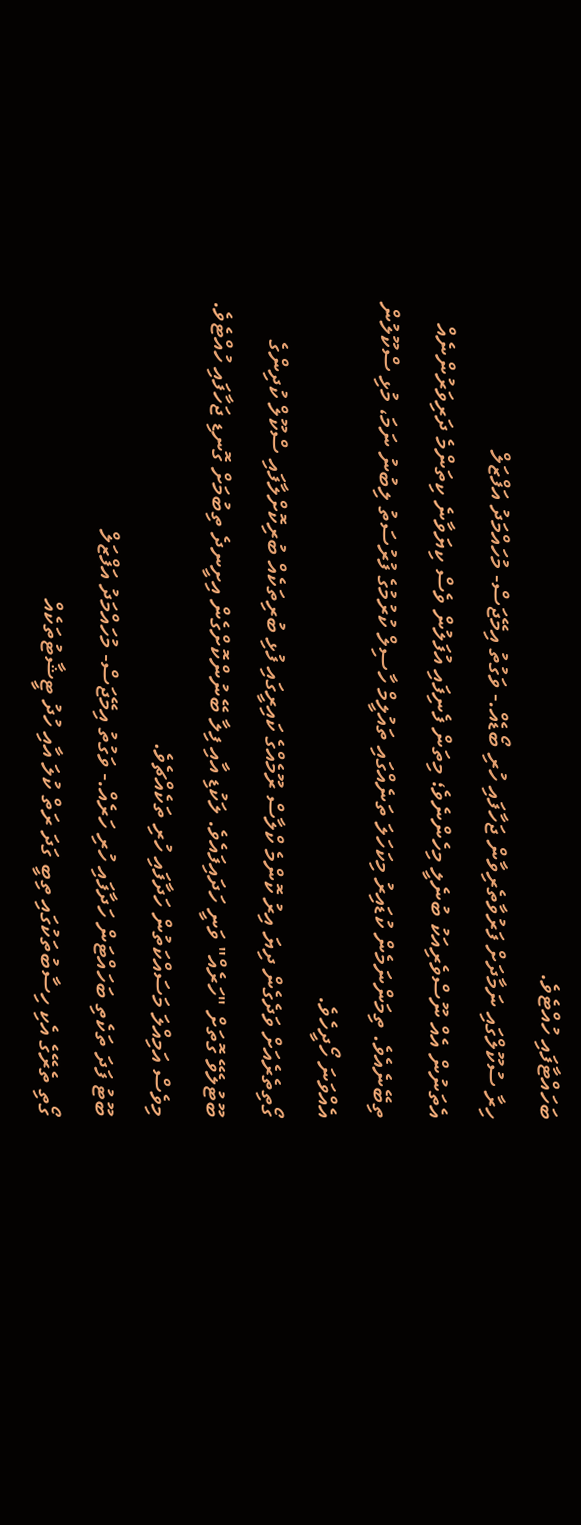ބަހައްޓާފައި ހުއްޓެވެ.
ހިރާ ސުކޫލްގައި ނަމާދަށް ފަރުވާތެރިވާން ޖަހާފައި ހުރި ބޯޑެއް.- ވަގުތު އިމޭޖަސް- މުހައްމަދު އަފްޒަލް
އެތަނުން އެއް ނޫސްވެރިއަކު ބުނެލީ މިހެންނެވެ؛ މިތަން ފެނިފައި އުފަލުން ވެސް ކިޔަވާނެ ކިތަންމެ ދަރިވަރުންނެއް ތިބޭނެއެވެ. ތިމަންނަމެން ކުޑައިރު މިކަހަލަ ތަނެއްގައި ތައުލީމް ހާސިލް ކުރުމުގެ ފުރުސަތު ލިބުނު ނަމަ، މުޅި ސްކޫލުން އެއްވަނަ ހޯދީހެވެ.
ގޯތިތެރެއަށް ވަދެގެން ދިޔަ އިރު ކޮންމެ ކްލާސް ރޫމެއްގެ ކައިރީގައި ފުޅި ބުރިތަކެއް ބުރިކޮށްލާފައި ސްކޫލް ކުދިންގެ ބޫޓުލެވޭ ގޮތަށް "ހަރެއް" ވަނީ ހަދައިފައެވެ. ލަކުޑި އާއި ފިލާ ބޭނުންކޮށްގެން އިށީނދެ ތިބުމަށް ގޮނޑި ޖަހާފައި ހުއްޓެވެ. މިވެސް އަމިއްލަ މަސައްކަތުން ހަދާފައި ހުރި ތަކެއްޗެވެ.
ބޫޓު ފަދަ ތަކެތި ބަހައްޓަން ހަދާފައި ހުރި ހަރެއް.- ވަގުތު އިމޭޖަސް- މުހައްމަދު އަފްޒަލް
ގޯތި ތެރޭގެ އެކި ހިސާބުތަކުގައި ތިބީ ގަދަ ރަތް ކުލަ އާއި ހުދު ޓީޝާޓުތަކެއް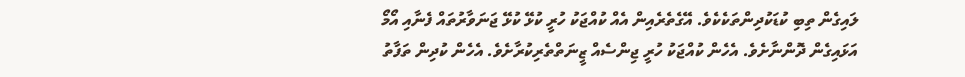ލައިގެން ތިބި ކުޑަކުދިންތަކެކެވެ. އޭގެތެރެއިން އެއް ކުއްޖަކު ހުރީ ކުޅޭ ކުޅޭ ޖަނަވާރުތައް ފެނާއި އޯމޯ އަޅައިގެން ދޮންނާށެވެ. އެހެން ކުއްޖަކު ހުރީ ޖިންސެއް ޒީނަތްތެރިކުރާށެވެ. އެހެން ކުދިން ތަފާތު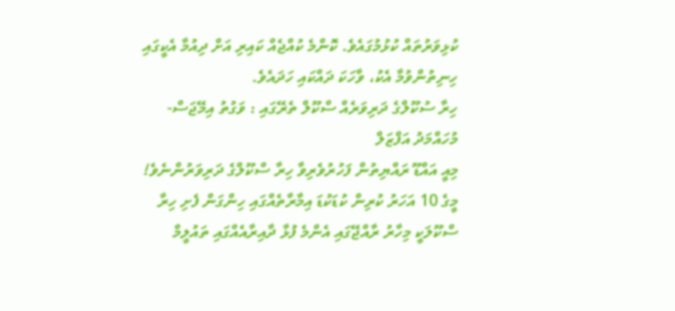ކުޅިވަރުތައް ކުޅުމުގައެވެ. ކޮންމެ ކުއްޖެއް ކައިރި އަށް ދިއުމާ އެކީގައި ހިނިތުންވުމާ އެކު، ވާހަކަ ދައްކައި ހަދައެވެ.
ހިރާ ސުކޫލްގެ ދަރިވަރެއް ސްކޫލް ތެރޭގައި : ވަގުތު އިމޭޖަސް- މުހައްމަދު އަފްޒަލް
މިއީ އައްޑޫ ރައްޔިތުން ފަހުރުވެރިވާ ހިރާ ސްކޫލްގެ ދަރިވަރުންނެވެ!
މީގެ 10 އަހަރު ކުރިން ކުޑަކުޑަ އިމާރާތެއްގައި ހިންގަން ފެށި ހިރާ ސްކޫލަކީ މިހާރު ރާއްޖޭގައި އެންމެ ފުޅާ ދާއިރާއެއްގައި ތައުލީމް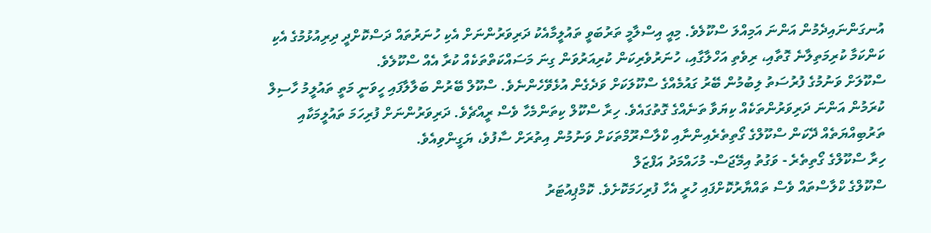އުނގަންނައިދެމުން އަންނަ އަމިއްލަ ސްކޫލެވެ. މިއީ އިސްލާމީ ތަރުބަވީ ތައުލީމާއެކު ދަރިވަރުންނަށް އެކި ހުނަރުތައް ދަސްކޮށްދީ ދިރިއުޅުމުގެ އެކި ކަންކަމާ ކުރިމަތިލާނެ ގޮތާއި، ރިވެތި އަހްލާގާއި، ހުނަރުވެރިކަން ކުރިއަރުވަން ގިނަ މަސައްކަތްތަކެއް ކުރާ އެއް ސްކޫލެވެ.
ސްކޫލަށް ވަނުމުގެ ފުރުސަތު ލިބުމުން ބޭރު ގައުމެއްގެ ސްކޫލަކަށް ވަދެގެން އުޅެވޭހެންނެވެ. ސްކޫލް ބޭރުން ބަލާލާފައި ހީވަނީ މަތީ ތައުލީމު ހާސިލް ކުރަމުން އަންނަ ދަރިވަރުންތަކެއް ކިޔަވާ ތަނެއްގެ ގޮތުގައެވެ. ހިރާ ސްކޫލް ކިތަންމެހާ ވެސް ރީއްޗެވެ. ދަރިވަރުންނަށް ފުރިހަމަ ތައުލީމަކާއި ތަރުބިއްޔަތެއް ދޭކަން ސްކޫލްގެ ގޯތިތެރެއިންނާއި ކްލާސްރޫމްތަކަށް ވަނުމުން އިތުރަށް ސާފުވެ، ޔަގީންވިއެވެ.
ހިރާ ސްކޫލްގެ ގޯތިތެރެ - ވަގުތު އިމޭޖަސް- މުހައްމަދު އަފްޒަލް
ސްކޫލްގެ ކްލާސްތައް ވެސް ތައްޔާރުކޮށްފައި ހުރީ އެހާ ފުރިހަމަކޮށެވެ. ކޮމްޕިއުޓަރު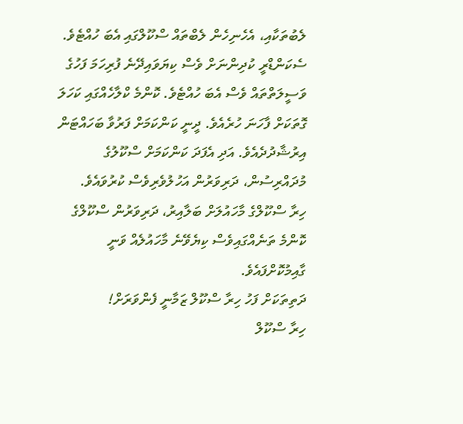ލެބުތަކާއި، އެހެނިހެން ލެބްތައް ސްކޫލްގައި އެބަ ހުއްޓެވެ. ސެކަންޑްރީ ކުދިންނަށް ވެސް ކިޔަވައިދޭނެ ފުރިހަމަ ފަހުގެ ވަސީލަތްތައް ވެސް އެބަ ހުއްޓެވެ. ކޮންމެ ކްލާހެއްގައި ކަހަލަ ގޮތަކަށް ފާހަނަ ހުރެއެވެ. ދީނީ ކަންކަމަށް ފަރުވާ ބަހައްޓަން އިރުޝާދުދެއެވެ. އަދި އެފަދަ ކަންކަމަށް ސްކޫލުގެ މުދައްރިސުން، ދަރިވަރުން އަހުލުވެރިވެސް ކުރުވައެވެ.
ހިރާ ސްކޫލްގެ މާހައުލަށް ބަލާއިރު، ދަރިވަރުން ސްކޫލްގެ ކޮންމެ ތަނެއްގައިވެސް ކިޔެވޭނެ މާހައުލެއް ވަނީ ގާއިމުކޮށްފައެވެ.
ދަތިތަކަށް ފަހު ހިރާ ސްކޫލް ޒަމާނީ ފެންވަރަށް!
ހިރާ ސްކޫލް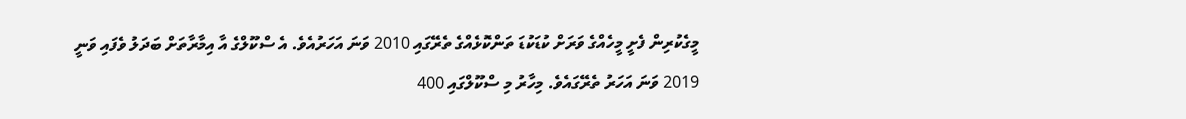މީގެކުރިން ފެށީ މީހެއްގެ ވަރަށް ކުޑަކުޑަ ތަންކޮޅެއްގެ ތެރޭގައި 2010 ވަނަ އަހަރުއެވެ. އެ ސްކޫލްގެ އާ އިމާރާތަށް ބަދަލު ވެފައި ވަނީ 2019 ވަނަ އަހަރު ތެރޭގައެވެ. މިހާރު މި ސްކޫލްގައި 400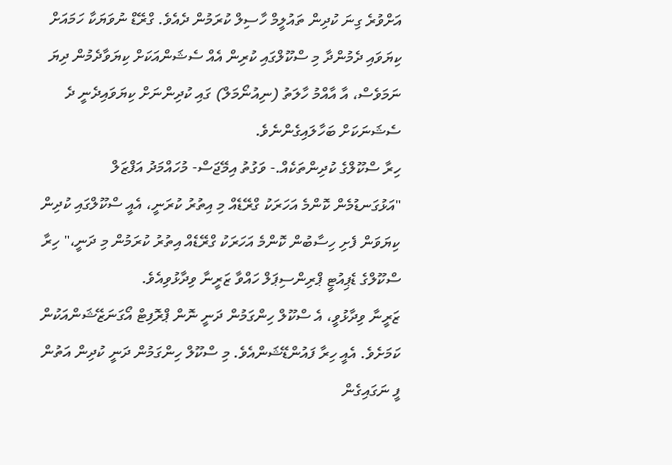އަށްވުރެ ގިނަ ކުދިން ތައުލީމް ހާސިލް ކުރަމުން ދެއެވެ. ގްރޭޑް ނުވަޔަކާ ހަމައަށް ކިޔަވައި ދެމުންދާ މި ސްކޫލްގައި ކުރިން އެއް ސެޝަންއަކަށް ކިޔަވާދެމުން ދިޔަ ނަމަވެސް، އާ އާއްމު ހާލަތު (ނިއުނޯމަލް) ގައި ކުދިންނަށް ކިޔަވައިދެނީ ދެ ސެޝަނަކަށް ބަހާލައިގެންނެވެ.
ހިރާ ސްކޫލްގެ ކުދިންތަކެއް.- ވަގުތު އިމޭޖަސް- މުހައްމަދު އަފްޒަލް
"އަޅުގަނޑުމެން ކޮންމެ އަހަރަކު ގްރޭޑެއް މި އިތުރު ކުރަނީ، އެއީ ސްކޫލްގައި ކުދިން ކިޔަވަން ފެށި ހިސާބުން ކޮންމެ އަހަރަކު ގްރޭޑެއް އިތުރު ކުރަމުން މި ދަނީ،" ހިރާ ސްކޫލްގެ ޑެޕިއުޓީ ޕްރިންސިޕަލް ހައްވާ ޒަރީނާ ވިދާޅުވިއެވެ.
ޒަރީނާ ވިދާޅުވީ، އެ ސްކޫލް ހިންގަމުން ދަނީ ނޮން ޕްރޮފިޓް އޯގަނަޒޭޝަންއަކުން ކަމަށެވެ. އެއީ ހިރާ ފައުންޑޭޝަންއެވެ. މި ސްކޫލް ހިންގަމުން ދަނީ ކުދިން އަތުން ފީ ނަގައިގެން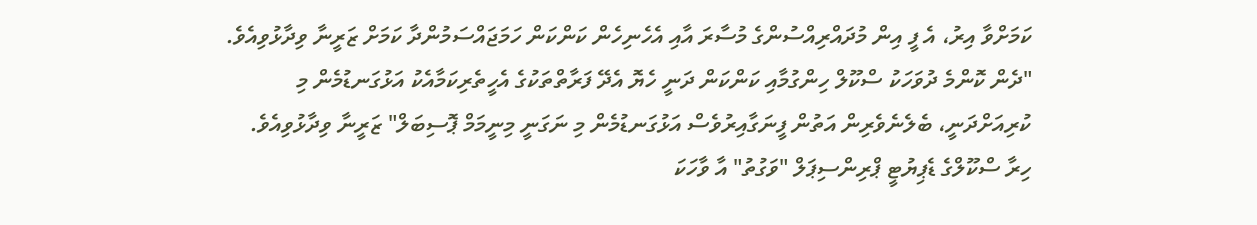ކަމަށްވާ އިރު، އެ ފީ އިން މުދައްރިއްސުންގެ މުސާރަ އާއި އެހެނިހެން ކަންކަން ހަމަޖައްސަމުންދާ ކަމަށް ޒަރީނާ ވިދާޅުވިއެވެ.
"ދެން ކޮންމެ ދުވަހަކު ސްކޫލް ހިންގުމާއި ކަންކަން ދަނީ ހެޔޮ އެދޭ ފަރާތްތަކުގެ އެހީތެރިކަމާއެކު އަޅުގަނޑުމެން މި ކުރިއަށްދަނީ، ބެލެނެވެރިން އަތުން ފީނަގާއިރުވެސް އަޅުގަނޑުމެން މި ނަގަނީ މިނީމަމް ޕޮސިބަލް" ޒަރީނާ ވިދާޅުވިއެވެ.
ހިރާ ސްކޫލްގެ ޑެޕިޔުޓީ ޕްރިންސިޕަލް "ވަގުތު" އާ ވާހަކަ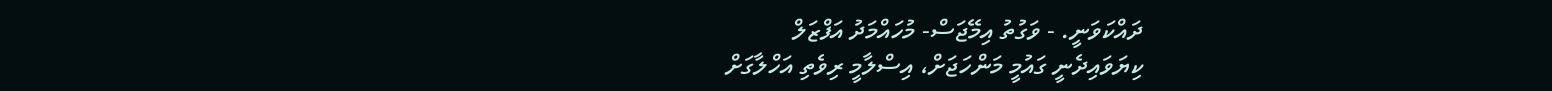ދައްކަވަނީ. - ވަގުތު އިމޭޖަސް- މުހައްމަދު އަފްޒަލް
ކިޔަވައިދެނީ ގައުމީ މަންހަޖަށް، އިސްލާމީ ރިވެތި އަހްލާގަށް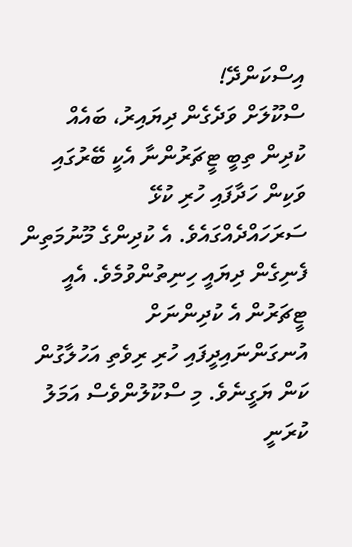އިސްކަންދޭ!
ސްކޫލަށް ވަދެގެން ދިޔައިރު، ބައެއް ކުދިން ތިބީ ޓީޗަރުންނާ އެކީ ބޭރުގައި ވަކިން ހަދާފައި ހުރި ކުޅޭ ސަރަހައްދެއްގައެވެ. އެ ކުދިންގެ މޫނުމަތިން ފެނިގެން ދިޔައީ ހިނިތުންވުމެވެ. އެއީ ޓީޗަރުން އެ ކުދިންނަށް އުނގަންނައިދީފައި ހުރި ރިވެތި އަހުލާގުން ކަން ޔަގީނެވެ. މި ސްކޫލުންވެސް އަމަލު ކުރަނީ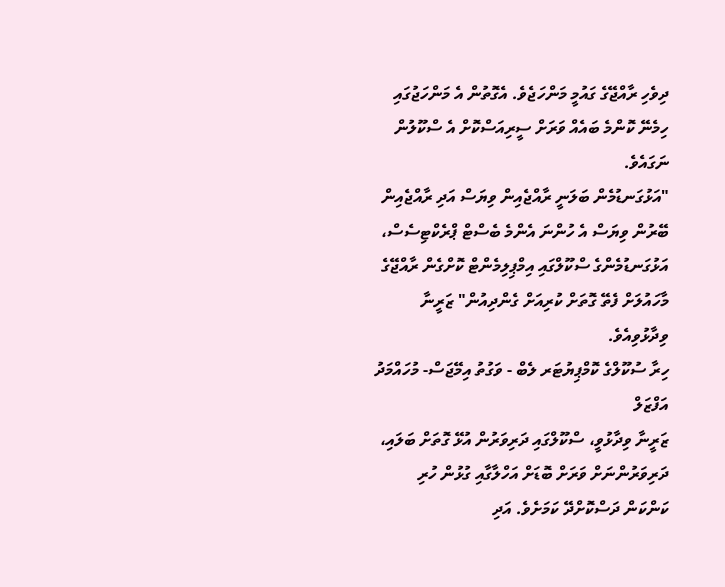ދިވެހި ރާއްޖޭގެ ގައުމީ މަންހަޖެވެ. އެގޮތުން އެ މަންހަޖުގައި ހިމެނޭ ކޮންމެ ބައެއް ވަރަށް ސީރިއަސްކޮށް އެ ސްކޫލުން ނަގައެވެ.
"އަޅުގަނޑުމެން ބަލަނީ ރާއްޖެއިން ވިޔަސް އަދި ރާއްޖެއިން ބޭރުން ވިޔަސް އެ ހުންނަ އެންމެ ބެސްޓް ޕްރެކްޓިސެސް، އަޅުގަނޑުމެންގެ ސްކޫލްގައި އިމްޕިލިމެންޓް ކޮށްގެން ރާއްޖޭގެ މާހައުލަށް ފެތޭ ގޮތަށް ކުރިއަށް ގެންދިއުން" ޒަރީނާ ވިދާޅުވިއެވެ.
ހިރާ ސުކޫލްގެ ކޮމްޕިޔުޓަރ ލެބް - ވަގުތު އިމޭޖަސް- މުހައްމަދު އަފްޒަލް
ޒަރީނާ ވިދާޅުވީ، ސްކޫލްގައި ދަރިވަރުން އުޅޭ ގޮތަށް ބަލައި، ދަރިވަރުންނަށް ވަރަށް ބޮޑަށް އަހްލާގާއި ގުޅުން ހުރި ކަންކަން ދަސްކޮށްދޭ ކަމަށެވެ. އަދި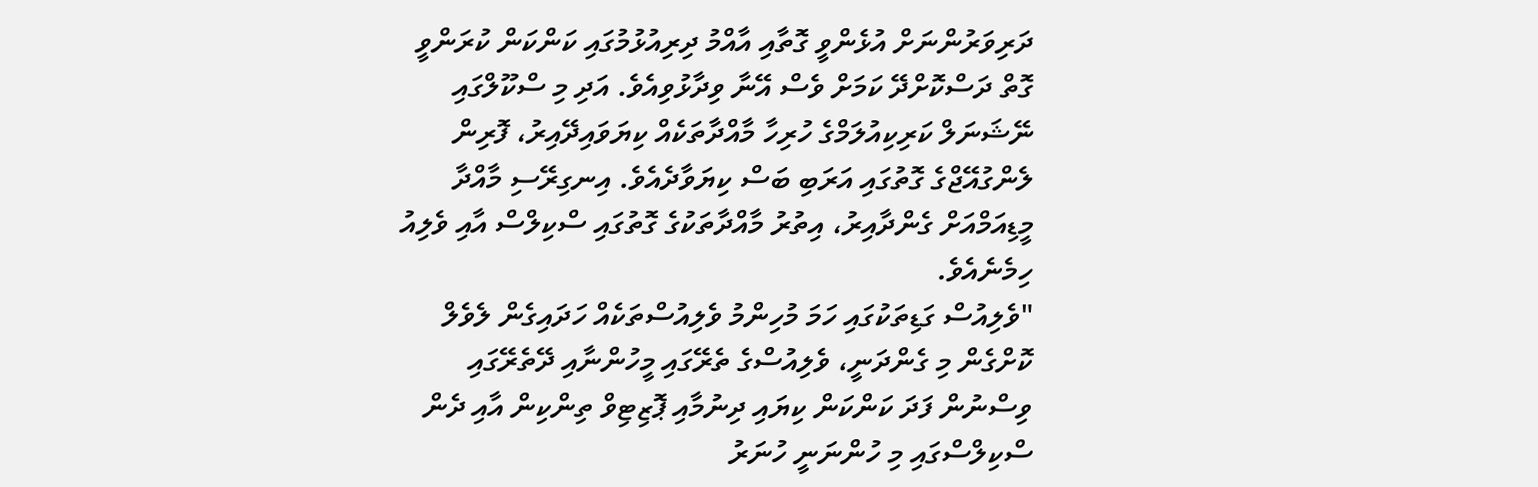ދަރިވަރުންނަށް އުޅެންވީ ގޮތާއި އާއްމު ދިރިއުޅުމުގައި ކަންކަން ކުރަންވީ ގޮތް ދަސްކޮށްދޭ ކަމަށް ވެސް އޭނާ ވިދާޅުވިއެވެ. އަދި މި ސްކޫލްގައި ނޭޝަނަލް ކަރިކިއުލަމްގެ ހުރިހާ މާއްދާތަކެއް ކިޔަވައިދޭއިރު، ފޮރިން ލެންގުއޭޖްގެ ގޮތުގައި އަރަބި ބަސް ކިޔަވާދެއެވެ. އިނގިރޭސި މާއްދާ މީޑިއަމްއަށް ގެންދާއިރު، އިތުރު މާއްދާތަކުގެ ގޮތުގައި ސްކިލްސް އާއި ވެލިއު ހިމެނެއެވެ.
"ވެލިއުސް ގަޑިތަކުގައި ހަމަ މުހިންމު ވެލިއުސްތަކެއް ހަދައިގެން ލެވެލް ކޮށްގެން މި ގެންދަނީ، ވެލިއުސްގެ ތެރޭގައި މީހުންނާއި ދޭތެރޭގައި ވިސްނުން ފަދަ ކަންކަން ކިޔައި ދިނުމާއި ޕޮޒިޓިވް ތިންކިން އާއި ދެން ސްކިލްސްގައި މި ހުންނަނީ ހުނަރު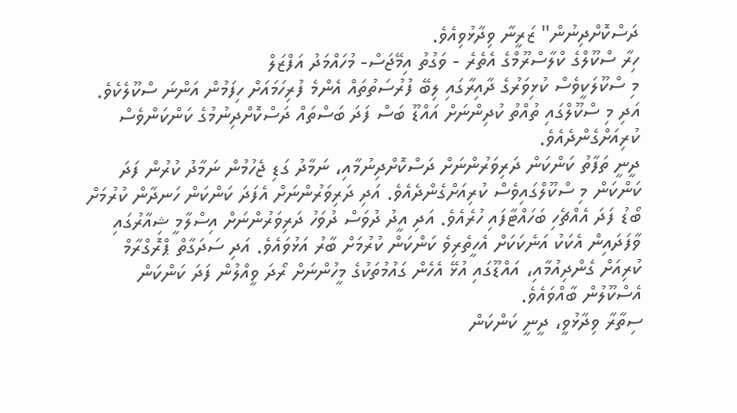ދަސްކޮށްދިނުން" ޒަރީނާ ވިދާޅުވިއެވެ.
ހިރާ ސްކޫލްގެ ކްލާސްރޫމްގެ އެތެރެ - ވަގުތު އިމޭޖަސް- މުހައްމަދު އަފްޒަލް
މި ސްކޫލަކީވެސް ކުޅިވަރުގެ ދާއިރާގައި ލިބޭ ފުރުސަތުތައް އެންމެ ފުރިހަމައަށް ހިފަމުން އަންނަ ސްކޫލެކެވެ. އަދި މި ސްކޫލްގައި ތުއްތު ކުދިންނަށް އައްޑޫ ބަސް ފަދަ ބަސްތައް ދަސްކޮށްދިނުމުގެ ކަންކަންވެސް ކުރިއަށްގެންދެއެވެ.
ދީނީ ތަފާތު ކަންކަން ދަރިވަރުންނަށް ދަސްކޮށްދިނުމާއި، ނަމާދު ގަޑި ޖެހުމުން ނަމާދު ކުރުން ފަދަ ކަންކަން މި ސްކޫލްގައިވެސް ކުރިއަށްގެންދެއެވެ. އަދި ދަރިވަރުންނަށް އެފަދަ ކަންކަން ހަނދާން ކުރުމަށް ބޯޑު ފަދަ އެއްޗެހި ބަހައްޓާފައި ހުރެއެވެ. އަދި އީދު ދުވަސް ދުވަހު ދަރިވަރުންނަށް އިސްލާމީ ޝިއާރުގައި ވާފަދައިން އެކަކު އަނެކަކަށް އެހީތެރިވެ ކަންކަން ކުރުމަށް ބާރު އަޅުވައެވެ. އަދި ސަދަގާތް ޕްރޮގްރާމް ކުރިއަށް ގެންދިއުމާއި، އައްޑޫގައި އުޅޭ އެހެން ގައުމުތަކުގެ މީހުންނަށް ރޯދަ ވީއްލުން ފަދަ ކަންކަން އެސްކޫލުން ބާއްވައެވެ.
ސިތާރާ ވިދާޅުވީ، ދީނީ ކަންކަން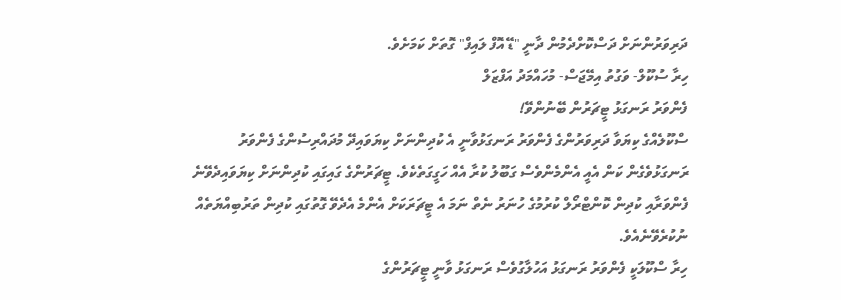ދަރިވަރުންނަށް ދަސްކޮށްދެމުން ދާނީ "ޑޭ އޮފް ލައިފް" ގޮތަށް ކަމަށެވެ.
ހިރާ ސުކޫލް- ވަގުތު އިމޭޖަސް- މުހައްމަދު އަފްޒަލް
ފެންވަރު ރަނގަޅު ޓީޗަރުން ބޭނުންވޭ!
ސްކޫލެއްގެ ކިޔަވާ ދަރިވަރުންގެ ފެންވަރު ރަނގަޅުވާނީ އެ ކުދިންނަށް ކިޔަވައިދޭ މުދައްރިސުންގެ ފެންވަރު ރަނގަޅުވެގެން ކަން އެއީ އެންމެންވެސް ގަބޫލު ކުރާ އެއް ހަގީގަތެކެވެ. ޓީޗަރުންގެ ގައިގައި ކުދިންނަށް ކިޔަވައިދެވޭނެ ފެންވަރާއި ކުދިން ކޮންޓްރޯލް ކުރުމުގެ ހުނަރު ނެތް ނަމަ އެ ޓީޗަރަކަށް އެންމެ އެދެވޭ ގޮތުގައި ކުދިން ތަރުބިއްޔަތެއް ނުކުރެވޭނެއެވެ.
ހިރާ ސްކޫލަކީ ފެންވަރު ރަނގަޅު އަހުލާގުވެސް ރަނގަޅު ވާނީ ޓީޗަރުންގެ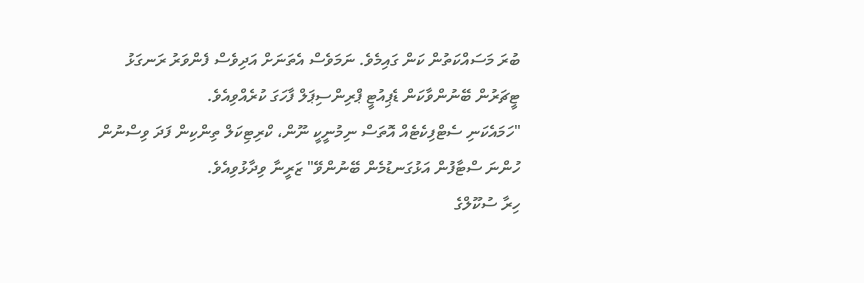ބުރަ މަސައްކަތުން ކަން ގައިމެވެ. ނަމަވެސް އެތަނަށް އަދިވެސް ފެންވަރު ރަނގަޅު ޓީޗަރުން ބޭނުންވާކަން ޑެޕިއުޓީ ޕްރިންސިޕަލް ފާހަގަ ކުރެއްވިއެވެ.
"ހަމައެކަނި ސެޓްފިކެޓެއް އޮތަސް ނިމުނީކީ ނޫން، ކްރިޓިކަލް ތިންކިން ފަދަ ވިސްނުން ހުންނަ ސްޓާފުން އަޅުގަނޑުމެން ބޭނުންވޭ" ޒަރީނާ ވިދާޅުވިއެވެ.
ހިރާ ސުކޫލްގެ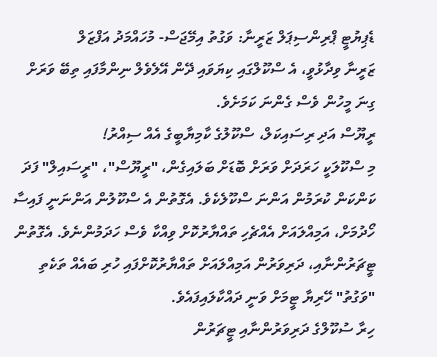ޑެޕިޔުޓީ ޕްރިންސިޕަލް ޒަރީނާ: ވަގުތު އިމޭޖަސް- މުހައްމަދު އަފްޒަލް
ޒަރީނާ ވިދާޅުވީ، އެ ސްކޫލްގައި ކިޔަވައި ދޭން އޭލެވެލް ނިންމާފައި ތިބޭ ވަރަށް ގިނަ މީހުން ވެސް ގެންނަ ކަމަށެވެ.
ރީޔޫސް އަދި ރިސައިކަލް، ސްކޫލުގެ ކާމިޔާބީގެ އެއް ސިއްރު!
މި ސްކޫލަކީ ހަރަދަށް ވަރަށް ބޮޑަށް ބަލައިގެން، "ރީޔޫސް"، "ރީސައިލް" ފަދަ ކަންކަން ކުރަމުން އަންނަ ސްކޫލެކެވެ. އެގޮތުން އެ ސްކޫލުން އަންނަނީ ފައިސާ ހޯދުމަށް، އަމިއްލައަށް އެއްޗެހި ތައްޔާރުކޮށް ވިއްކާ ވެސް ހަދަމުންނެވެ. އެގޮތުން ޓީޗަރުންނާއި، ދަރިވަރުން އަމިއްލައަށް ތައްޔާރުކޮށްފައި ހުރި ބައެއް ތަކެތި "ވަގުތު" ހޭރިޔާ ޓީމަށް ވަނީ ދައްކާލައިފައެވެ.
ހިރާ ސުކޫލްގެ ދަރިވަރުންނާއި ޓީޗަރުން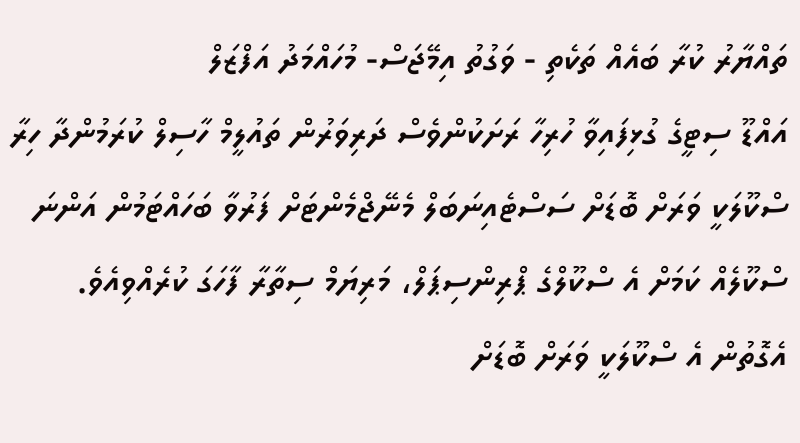ތައްޔާރު ކުރާ ބައެއް ތަކެތި - ވަގުތު އިމޭޖަސް- މުހައްމަދު އަފްޒަލް
އައްޑޫ ސިޓީގެ ގުޅިފައިވާ ހުރިހާ ރަށަކުންވެސް ދަރިވަރުން ތައުލީމް ހާސިލް ކުރަމުންދާ ހިރާ ސްކޫލަކީ ވަރަށް ބޮޑަށް ސަސްޓެއިނަބަލް މެނޭޖްމެންޓަށް ފަރުވާ ބަހައްޓަމުން އަންނަ ސްކޫލެއް ކަމަށް އެ ސްކޫލްގެ ޕްރިންސިޕަލް، މަރިޔަމް ސިތާރާ ފާހަގަ ކުރެއްވިއެވެ. އެގޮތުން އެ ސްކޫލަކީ ވަރަށް ބޮޑަށް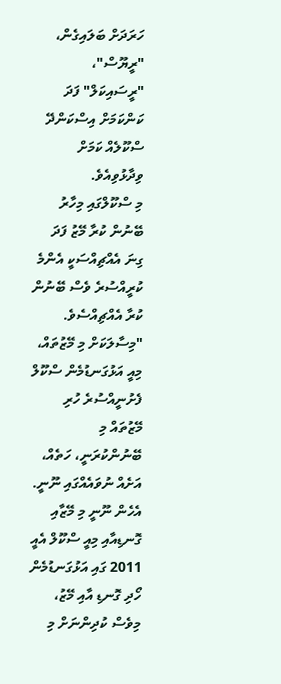ހަރަދަށް ބަލައިގެން، "ރީޔޫސް"، "ރީސައިކަލް" ފަދަ ކަންކަމަށް އިސްކަންދޭ ސްކޫލެއް ކަމަށް ވިދާޅުވިއެވެ.
މި ސްކޫލްގައި މިހާރު ބޭނުން ކުރާ މޭޒު ފަދަ ގިނަ އެއްޗިއްސަކީ އެންމެ ކުރީއްސުރެ ވެސް ބޭނުން ކުރާ އެއްޗިއްސެވެ.
"މިސާލަކަށް މި މޭޒުތައް، މިއީ އަޅުގަނޑުމެން ސްކޫލް ފެށުނީއްސުރެ ހުރި މޭޒުތައް މި ބޭނުންކުރަނީ، ހަތެއް، އަށެއް ނުވައެއްގައި ނޫނީ. އެހެން ނޫނީ މި މޭޒާއި ގޮނޑިއާއި މިއީ ސްކޫލް އެއީ 2011 ގައި އަޅުގަނޑުމެން ހޯދި ގޮނޑި އާއި މޭޒު، މިވެސް ކުދިންނަށް މި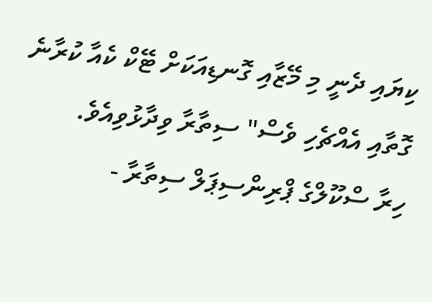ކިޔައި ދެނީ މި މޭޒާއި ގޮނޑިއަކަށް ޓޭކް ކެއާ ކުރާނެ ގޮތާއި އެއްޗެހި ވެސް" ސިތާރާ ވިދާޅުވިއެވެ.
ހިރާ ސްކޫލްގެ ޕްރިންސިޕަލް ސިތާރާ -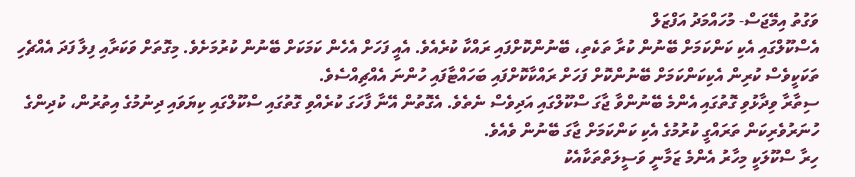ވަގުތު އިމޭޖަސް- މުހައްމަދު އަފްޒަލް
އެސްކޫލްގައި އެކި ކަންކަމަށް ބޭނުން ކުރާ ތަކެތި، ބޭނުންކޮށްފައި ރައްކާ ކުރެއެވެ. އެއީ ފަހަށް އެހެން ކަމަކަށް ބޭނުން ކުރުމަށެވެ. މިގޮތަށް ވަކަރާއި ފިލާ ފަދަ އެއްޗެހި ތަކަކީވެސް ކުރިން އެކިކަންކަމަށް ބޭނުންކޮށް ފަހަށް ރައްކާކޮށްފައި ބަހައްޓާފައި ހުންނަ އެއްޗިއްސެވެ.
ސިތާރާ ވިދާޅުވި ގޮތުގައި އެންމެ ބޭނުންވާ ޖާގަ ސްކޫލްގައި އަދިވެސް ނެތެވެ. އެގޮތުން އޭނާ ފާހަގަ ކުރެއްވި ގޮތުގައި ސްކޫލްގައި ކިޔަވައި ދިނުމުގެ އިތުރުން، ކުދިންގެ ހުނަރުވެރިކަން ތަރައްގީ ކުރުމުގެ އެކި ކަންކަމަށް ޖާގަ ބޭނުން ވެއެވެ.
ހިރާ ސްކޫލަކީ މިހާރު އެންމެ ޒަމާނީ ވަސީލަތްތަކާއެކު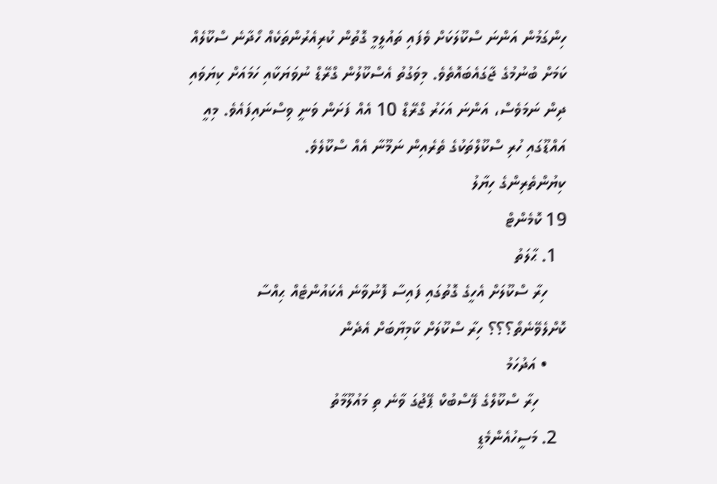ހިންގަމުން އަންނަ ސްކޫލަކަށް ވެފައި ތައުލީމީ ގޮތުން ކުރިއެރުންތަކެއް ހޯދާނެ ސްކޫލެއް ކަމަށް ބުނުމުގެ ޖާގައެބައޮތެވެ. މިވަގުތު އެސްކޫލުން ގްރޭޑް ނުވަޔަކާއި ހަމައަށް ކިޔަވައި ދިން ނަމަވެސް، އަންނަ އަހަރު ގްރޭޑް 10 އެއް ފަށަން ވަނީ ވިސްނައިފައެވެ. މިއީ އައްޑޫގައި ހުރި ސްކޫލްތަކުގެ ތެރެއިން ނަމޫނާ އެއް ސްކޫލެވެ.
ކިޔުންތެރިންގެ ހިޔާލު
19 ކޮމެންޓް
  1. ޙާލަތު
    ހިރާ ސްކޫލަށް އެހީގެ ގޮތުގައި ފައިސާ ފޮނުވާނެ އެކައުންޓެއް ޙިއްސާ ކޮށްލެވޭނެތޯ؟؟؟ ހިރާ ސްކޫލަށް ކާމިޔާބަށް އެދެން
    • އަދުހަމު
      ހިރާ ސްކޫލްގެ ފޭސްބުކް ޕޭޖުގަ ވާނެ ތި މައުލޫމާތު
  2. މަސީހުއެންމެޑީ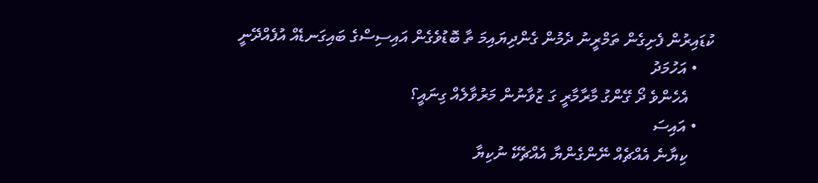ކުޑައިރުން ފެށިގެން ތަމްރީނު ދެމުން ގެންދިޔައިމަ ތާ ބޮޑުވެގެން އައިސިސްގެ ބައިގަނޑެއް އުފެއްދޭނީ
    • އަހުމަދު
      އެހެންވެ ދޯ ގޭންގު މާރާމާރީ ގަ ޒުވާނުން މަރުވާލެއް ގިނައީ؟
    • އައިސަ
      ކިޔާނެ އެއްޗެއް ނޭންގެންޔާ އެއްޗެކޭ ނުކިޔާ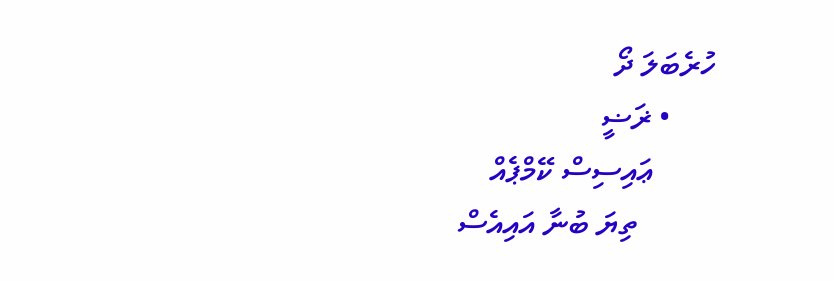ހުރެބަލަ ދޯ
      • ޜަޟީ
        ޢައިސިސް ކޭމްޕެއް
          ތިޔަ ބުނާ އައިއެސް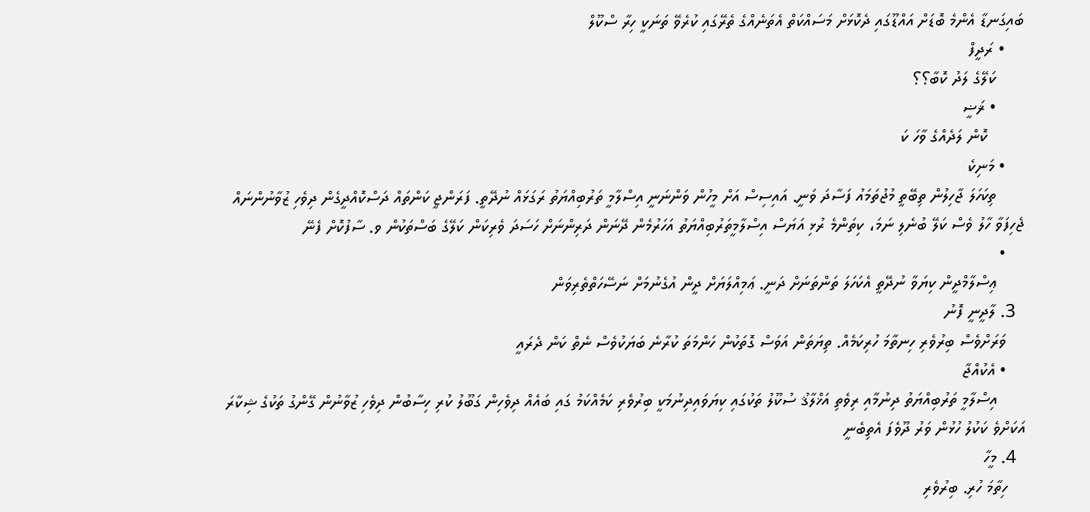ބައިގަނޑާ އެންމެ ބޮޑަށް އައްޑޫގައި ދެކޮޅަށް މަސައްކަތް އެތަނެއްގެ ތެރޭގައި ކުރެވޭ ތަނަކީ ހިރާ ސްކޫލް
    • ރަދީފް
      ކަލޭގެ ލަދު ކޮބާ؟؟
      • ޜަޟީ
        ކޮން ލަދެއްގެ ވާހަ ކަ
    • މަނިކެ
      ތިކަހަލަ ޖާހިލުން ތިބޭތީ މުޖުތަމައު ފަސާދަ ވަނީ. އައިސިސް އަށް މީހުން ވަންނަނީ އިސްލާމީ ތަރުބިއްޔަތު ރަގަޅައް ނުދޭތީ. ފަރަންޖީ ކަންތައް ދަސްކޮއްދީގެން ދިވެހި ޒުވާނުންނައް ޖެހިފަވާ ހާލު ވެސް ކަލޭ ބުނެލި ނަމަ، ކިތަންމެ ރުޅި އަޔަސް އިސްލާމީތަރުބިއްޔަތު އަހަރުމެން ދޭނަން ދަރިންނަށް ހަސަދަ ވެރިކަން ކަލޭގެ ބަސްތަކުން ވ. ސާފުކޮށް ފެނޭ
    •
      ޢިސްލާމްދީން ކިޔަވާ ނުދޭތީ އެކަހަލަ ތަންތަނަށް ދަނީ. ޢަމިއްލަޔަށް ދީން އުގެނުމަށް ނަސޭހަތްތެރިވަން
  3. ލާދީނީ ފޮނު
    ވަރަށްވެސް ބިރުވެރި ހިނތާމަ ހުރިކަމެއް. ތިޔަތަން އަވަސް ގޮތަކުން ހަންމަތަ ކުރާނެ ބަޔަކުވެސް ނެތް ކަން ދެރައީ
    • އެކުއްޖާ
      އިސްލާމީ ތަރުބިއްޔަތު ދިނުމާއި ރިވެތި އަޚްލާޤު ސުކޫލު ތަކުގައި ކިޔަވައިދިނުމަކީ ބިރުވެރި ކަމެއްކަމު ގައި ބައެއް ދިވެހިން ގަބޫލު ކުރި ހިސާބުން ދިވެހި ޒުވާނުން ގޭންގު ތަކުގެ ޝިކާރަ އަކަށްވެ ކަކުލު ހުޅުން ވަރު ދޫވެފަ އެތިބެނީ
  4. މީހާ
    ހިތާމަ ހުރި. ބިރުވެރި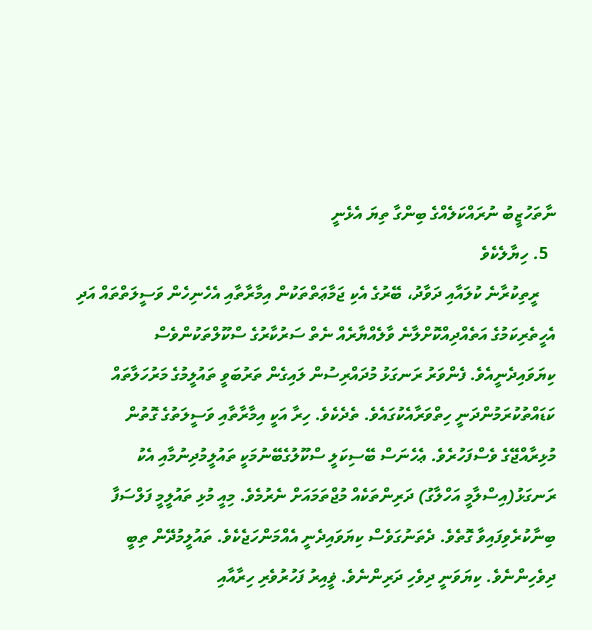ނާތަހުޒީބު ނުރައްކަލެއްގެ ބިންގާ ތިޔަ އެޅެނީ
  5. ހިޔާލެކެވެ
    ރީތިކުރާނެ ކުލައާއި ދަވާދު، ބޭރުގެ އެކި ޖަމާޢަތްތަކުން އިމާރާތާއި އެހެނިހެން ވަސީލަތްތައް އަދި އެހީތެރިކަމުގެ އަތެއްދިއްކޮށްލާނެ ވާލެއްޔާރެއް ނެތް ސަރުކާރުގެ ސްކޫލްތަކުންވެސް ކިޔަވައިދެނީއެވެ. ފެންވަރު ރަނގަޅު މުދައްރިސުން ލައިގެން ތަރުބަވީ ތައުލީމުގެ މަރުހަލާތައް ކަޑައްތުކުރަމުންދަނީ ހިތްވަރާއެކުގައެވެ. ތެދެކެވެ. ހިރާ އަކީ އިމާރާތާއި ވަސީލަތުގެ ގޮތުން މުޅިރާއްޖޭގެ ވެސްފަހުރެވެ. ޢެހެނަސް ބޭސިކަލީ ސްކޫލުގެބޭނުމަކީ ތައުލީމުދިނުމާއި އެކު ރަނގަޅު(އިސްލާމީ އަހްލާގު) ދަރިންތަކެއް މުޖްތަމައަށް ނެރުމެވެ. މިއީ މުޅި ތައުލީމީ ފަލްސަފާ ބިނާކުރެވިފައިވާ ގޮތެވެ. ދެތަނުގަވެސް ކިޔަވައިދެނީ އެއްމަންހަޖެކެވެ. ތައުލީމުދޭން ތިބީ ދިވެހިންނެވެ. ކިޔަވަނީ ދިވެހި ދަރިންނެވެ. ޥީއިރު ފަހުރުވެރި ހިރާއާއި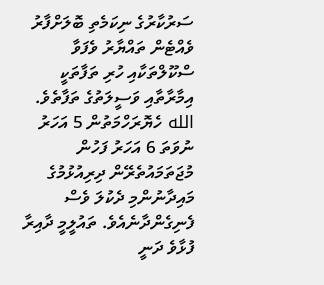ސަރުކާރުގެ ނިކަމެތި ބޮލަށްފާރު ވެއްޓެން ތައްޔާރު ވެފަވާ ސްކޫލްތަކާއި ހުރި ތަފާތަކީ އިމާރާތާއި ވަސީލަތުގެ ތަފާތެވެ. الله ހެޔޮރަހްމަތުން 5 އަހަރު ނުވަތަ 6 އަހަރު ފަހުން މުޖަތަމައުތެރޭން ދިރިއުޅުމުގެ މައިދާނުންމި ދެކުލަ ވެސް ފެނިގެންދާނެއެވެ. ތައުލީމީ ދާއިރާ ފުޅާވެ ދަނީ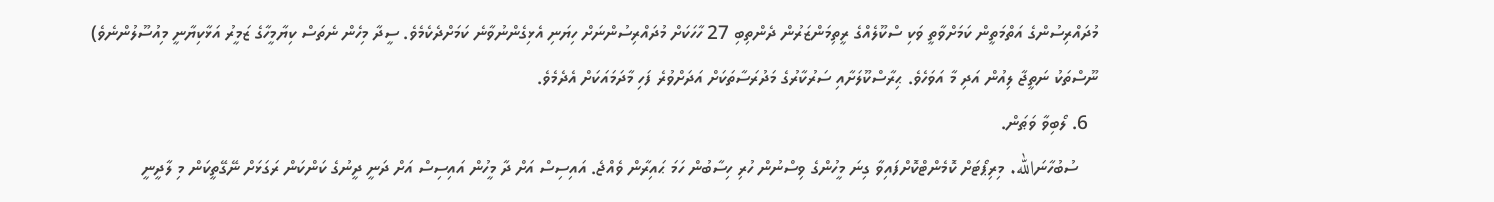މުދައްރިސުންގެ އަތްމަތީން ކަމަށްވާތީ ވަކި ސްކޫލެއްގެ ރީތިމަންޒަރުން ދެންތިބި 27 ހާހަކަށް މުދައްރިސުންނަށް ހިޔަނި އެޅިގެންނުވާނެ ކަމަށްދެކެމެވެ. ސީދާ މިހެން ނެތަސް ކިޔާމީހާގެ ޒަމީރު އަޅާކިޔާނީ މިއުސޫލުންނެވެ) ނޫސްތަކު ނަތީޖާ ލިއުން އަދި މާ އަވަހެވެ. ޙިރާސްކޫލަށާއި ސަރުކާރުގެ މަދުރަސާތަކަށް އަދަށްވުރެ ފަހި މާދަމައަކަށް އެދެމެވެ.
  6. ލޯބިވާ ވަޠަން.
    ސުބުހާނަالله. މިރިޕޯޓަށް ކޮމެންޓްކޮށްފައިވާ ގިނަ މީހުންގެ ވިސްނުން ހުރި ހިސާބުން ހަމަ ޙައިރާން ވެއްޖެ. އައިސިސް އަށް ދާ މީހުން އައިސިސް އަށް ދަނީ ދީނުގެ ކަންކަން ރަގަޅަށް ނޭގޭތީކަން މި ލާދީނީ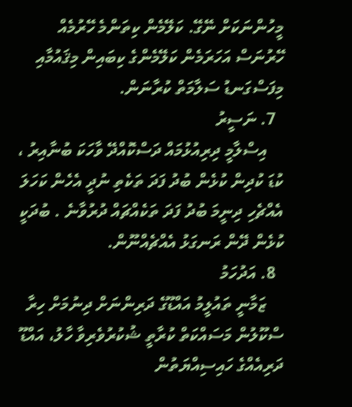މީހުންނަކަށް ނޭގޭ. ކަލޭމެން ކިތަންމެ ހޭރުމެއް ހޭރުނަސް އަހަރަމެން ކަލޭމެންގެ ކިބައިން މިޤައުމާއި މިފަސްގަނޑު ސަލާމަތް ކުރާނަން.
  7. ނަސީރު
    އިސްލާމީ ދިރިއުޅުމައް ދަސްކޮއްދޭ ވާހަކަ ބުނާއިރު ، ކުޑަ ކުދިން ކުޅެން ބުދު ފަދަ ތަކެތި ނުދީ އެހެން ކަހަލަ އެއްޗެހި ދިނީމަ ބުދު ފަދަ ތަކެއްޗައް ދުރުވާނެ . ބުދަކީ ކުޅެން ދޭން ރަނގަޅު އެއްޗެއްނޫން.
  8. އަދުހަމު
    ޒަމާނީ ތައުލީމު އައްޑޫގެ ދަރިންނަށް ދިނުމަށް ހިރާ ސްކޫލުން މަސައްކަތް ކުރާތީ ޝުކުރުވެރިވާ ހާލު، އައްޑޫ ދަރިއެއްގެ ހައިސިއްޔަތުން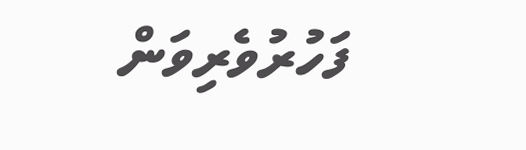ފަހުރުވެރިވަން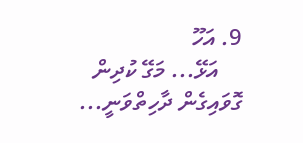9. އަހޫ
    އަޅޭ... މަގޭ ކުދިން ގޮވައިގެން ދާހިތްވަނީ...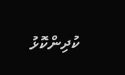ކުދިންކޮޅު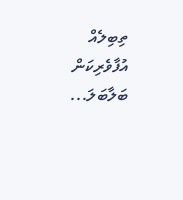ތިބިލެއް އުފާވެރިކަން ބަލާބަލަ...